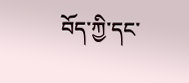བོད་ཀྱི་དང་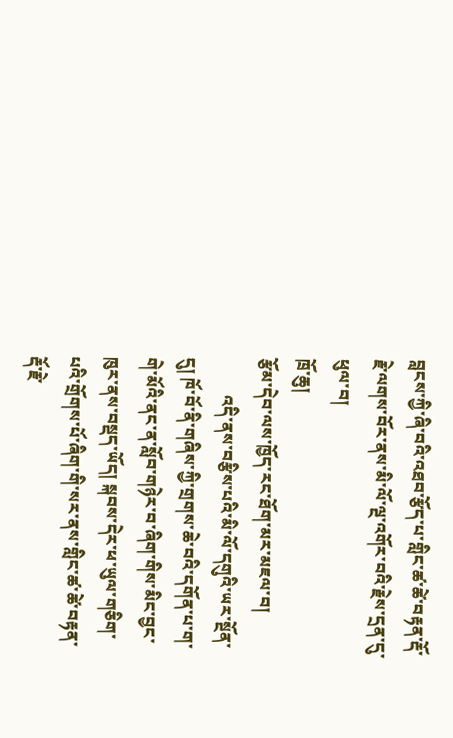བླངས་ཀྱི་ཞི་བའི་འཐབ་རྩོད་པ་གླིང་ཚ་ཚེ་བརྟན་རྡོ་རྗེ་ལགས་བོར་ནས་མི་ལོ་ལྔ་འགོར་བའི་རྗེས་དྲན་དུ་ཕུལ་བ།
ཁྲོ་ཆུ།
རྩོམ་དེབ་ལས་ཁྱོད་རང་ཐོག་མར་མཇལ་བ།
         འདི་ནས་བརྩིས་པའི་མི་ལོ་དགུའི་ཡར་སྔོན་དུ། ཁོ་བོ་ནི་གཞིས་ཀྱི་གྲགས་ཆེ་བའི་དགོན་པ་ག་གེ་མོའི་ནང་ན་སློབ་གཉེར་བ་ཞིག་གིས་མིང་བྱང་ཁུར་ནས་བསྡད་ཡོད། སྐབས་དེར་ཕ་ཡུལ་གཅིག་པའི་གྲོགས་པོ་ཞིག་གི་སར་ནས་གླིང་ཚ་ཚེ་བརྟན་རྡོ་རྗེ་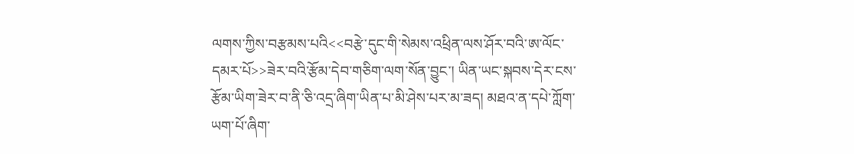ལགས་ཀྱིས་བརྩམས་པའི<<བརྩེ་དུང་གི་སེམས་འཕྲིན་ལས་ཤོར་བའི་ཨ་ལོང་དམར་པོ>>ཟེར་བའི་རྩོམ་དེབ་གཅིག་ལག་སོན་བྱུང་། ཡིན་ཡང་སྐབས་དེར་ངས་རྩོམ་ཡིག་ཟེར་བ་ནི་ཅི་འདྲ་ཞིག་ཡིན་པ་མི་ཤེས་པར་མ་ཟད། མཐའ་ན་དཔེ་ཀློག་ཡག་པོ་ཞིག་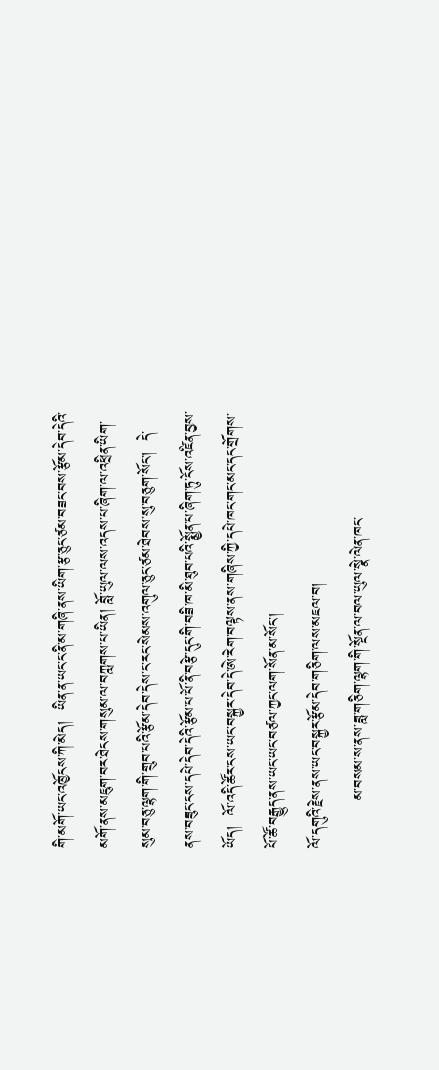གི་མགོ་ཡང་འཁྱོངས་ཀི་མེད།  ཡིན་ན་ཡང་ང་ནི་མ་གཞི་ནས་ཡིག་རྩ་ཅུང་ཙམ་བཟང་བས་རྩོམ་དེབ་དེའི་མགོ་ནས་མཇུག་བར་ཐེངས་གསུམ་ལ་བཀླགས་པ་ཡིན། བློ་ཡུལ་ལས་འདས་པ་ཞིག་ལ་འཕྲིན་ཡིག་སུམ་བཅུ་ལྷག་གི་གྲུབ་པའི་རྩོམ་དེབ་དེས་ང་རང་སེམས་འགུལ་ཅུང་ཙམ་ཐེབས་སུ་བཅུག་སོང་།  དེ་ནས་བཟུང་ངས་དཔེ་དེབ་དེའི་རྩོམ་པ་པོ་ནི་བརྩེ་དུང་གི་བཟི་ཁ་མི་ཐུབ་པའི་སྨྱོན་པ་ཞིག་ཏུ་ངོས་འཛིན་བྱས་ཡོད།  ལོ་འདི་ཚོར་ངས་ཡང་བསྐྱར་དེབ་དེ་ཨེ་རེག་བལྟས་ནས་གཞིས་ཀྱི་དཔེ་ཁང་གང་མང་དང་གྲོགས་པོ་ཚོ་བརྒྱུད་ནས་ཡང་ཡང་བཙལ་ཀྱང་ལག་སོན་མ་སོང་།
ལོ་དགུའི་རྗེས་ནས་ཡང་བསྐྱར་རྩོམ་དེབ་གཅིག་ལས་མཇལ་བ།
         མ་བསམ་ས་ནས་ཟླ་གཅིག་ལྷག་གི་སྔོན་ལ་བལ་ཡུལ་སྣེ་ལེན་ཁང་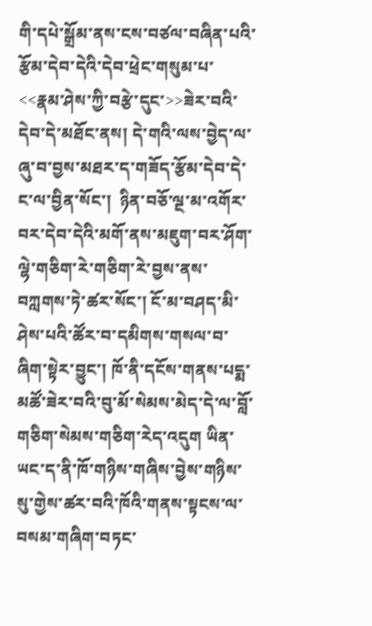གི་དཔེ་སྒྲོམ་ནས་ངས་བཙལ་བཞིན་པའི་རྩོམ་དེབ་དེའི་དེབ་ཕྲེང་གསུམ་པ་<<རྣམ་ཤེས་ཀྱི་བརྩེ་དུང་>>ཟེར་བའི་དེབ་དེ་མཐོང་ནས། དེ་གའི་ལས་བྱེད་ལ་ཞུ་བ་བྱས་མཐར་ད་གཟོད་རྩོམ་དེབ་དེ་ང་ལ་བྱིན་སོང་།  ཉིན་བཅོ་ལྔ་མ་འགོར་བར་དེབ་དེའི་མགོ་ནས་མཇུག་བར་ཤོག་ལྷེ་གཅིག་རེ་གཅིག་རེ་བྱས་ནས་བཀླགས་ཏེ་ཚར་སོང་། ངོ་མ་བཤད་མི་ཤེས་པའི་ཚོར་བ་དམིགས་གསལ་བ་ཞིག་སྟེར་བྱུང་། ཁོ་ནི་དངོས་གནས་པདྨ་མཚོ་ཟེར་བའི་བུ་མོ་སེམས་མེད་དེ་ལ་བློ་གཅིག་སེམས་གཅིག་རེད་འདུག ཡིན་ཡང་ད་ནི་ཁོ་གཉིས་གཞིས་བྱེས་གཉིས་སུ་གྱེས་ཚར་བའི་ཁོའི་གནས་སྟངས་ལ་བསམ་གཞིག་བཏང་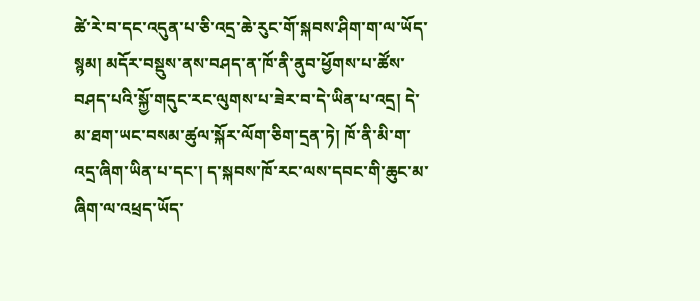ཚེ་རེ་བ་དང་འདུན་པ་ཅི་འདྲ་ཆེ་རུང་གོ་སྐབས་ཤིག་ག་ལ་ཡོད་སྙམ། མདོར་བསྡུས་ནས་བཤད་ན་ཁོ་ནི་ནུབ་ཕྱོགས་པ་ཚོས་བཤད་པའི་སྐྱོ་གདུང་རང་ལུགས་པ་ཟེར་བ་དེ་ཡིན་པ་འདྲ། དེ་མ་ཐག་ཡང་བསམ་ཚུལ་སྐོར་ལོག་ཅིག་དྲན་ཏེ། ཁོ་ནི་མི་ག་འདྲ་ཞིག་ཡིན་པ་དང་། ད་སྐབས་ཁོ་རང་ལས་དབང་གི་ཆུང་མ་ཞིག་ལ་འཕྲད་ཡོད་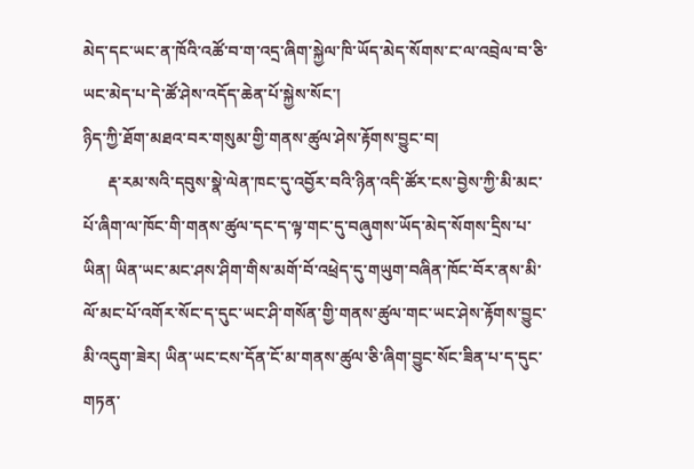མེད་དང་ཡང་ན་ཁོའི་འཚོ་བ་ག་འདྲ་ཞིག་སྐྱེལ་ཁི་ཡོད་མེད་སོགས་ང་ལ་འབྲེལ་བ་ཅི་ཡང་མེད་པ་དེ་ཚོ་ཤེས་འདོད་ཆེན་པོ་སྐྱེས་སོང་།
ཉིད་ཀྱི་ཐོག་མཐའ་བར་གསུམ་གྱི་གནས་ཚུལ་ཤེས་རྟོགས་བྱུང་བ།
      རྡ་རམ་སའི་དབུས་སྣེ་ལེན་ཁང་དུ་འབྱོར་བའི་ཉིན་འདི་ཚོར་ངས་བྱེས་ཀྱི་མི་མང་པོ་ཞིག་ལ་ཁོང་གི་གནས་ཚུལ་དང་ད་ལྟ་གང་དུ་བཞུགས་ཡོད་མེད་སོགས་དྲིས་པ་ཡིན། ཡིན་ཡང་མང་ཤས་ཤིག་གིས་མགོ་བོ་འཕྲེད་དུ་གཡུག་བཞིན་ཁོང་བོར་ནས་མི་ལོ་མང་པོ་འགོར་སོང་ད་དུང་ཡང་ཤི་གསོན་གྱི་གནས་ཚུལ་གང་ཡང་ཤེས་རྟོགས་བྱུང་མི་འདུག་ཟེར། ཡིན་ཡང་ངས་དོན་ངོ་མ་གནས་ཚུལ་ཅི་ཞིག་བྱུང་སོང་ཟིན་པ་ད་དུང་གཏན་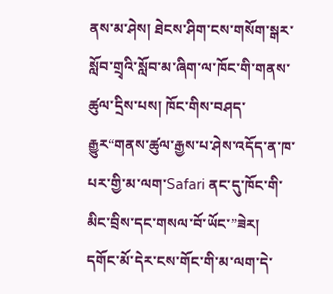ནས་མ་ཤེས། ཐེངས་ཤིག་ངས་གསོག་སྒར་སློབ་གྲྭའི་སློབ་མ་ཞིག་ལ་ཁོང་གི་གནས་ཚུལ་དྲིས་པས། ཁོང་གིས་བཤད་རྒྱུར“གནས་ཚུལ་རྒྱས་པ་ཤེས་འདོད་ན་ཁ་པར་གྱི་མ་ལག་Safari ནང་དུ་ཁོང་གི་མིང་བྲིས་དང་གསལ་བོ་ཡོང་”ཟེར།  དགོང་མོ་དེར་ངས་གོང་གི་མ་ལག་དེ་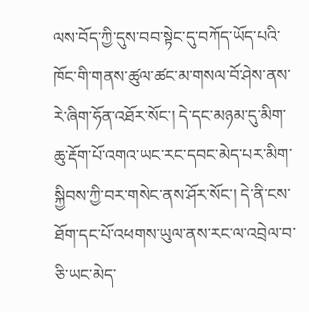ལས་བོད་ཀྱི་དུས་བབ་སྟེང་དུ་བཀོད་ཡོད་པའི་ཁོང་གི་གནས་ཚུལ་ཚང་མ་གསལ་བོ་ཤེས་ནས་རེ་ཞིག་ཧོན་འཐོར་སོང་། དེ་དང་མཉམ་དུ་མིག་ཆུ་རྡོག་པོ་འགའ་ཡང་རང་དབང་མེད་པར་མིག་སྐྱིབས་ཀྱི་བར་གསེང་ནས་ཤོར་སོང་། དེ་ནི་ངས་ཐོག་དང་པོ་འཕགས་ཡུལ་ནས་རང་ལ་འབྲེལ་བ་ཅི་ཡང་མེད་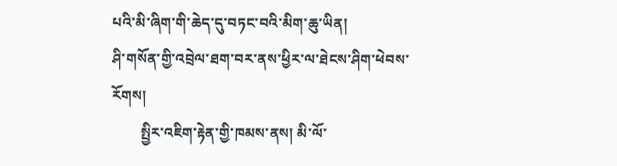པའི་མི་ཞིག་གི་ཆེད་དུ་བཏང་བའི་མིག་ཆུ་ཡིན།
ཤི་གསོན་གྱི་འབྲེལ་ཐག་བར་ནས་ཕྱིར་ལ་ཐེངས་ཤིག་ཕེབས་རོགས།
        སྤྱིར་འཇིག་རྟེན་གྱི་ཁམས་ནས། མི་ལོ་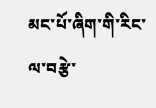མང་པོ་ཞིག་གི་རིང་ལ་བརྩེ་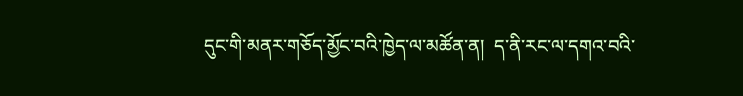དུང་གི་མནར་གཅོད་མྱོང་བའི་ཁྱེད་ལ་མཚོན་ན།  ད་ནི་རང་ལ་དགའ་བའི་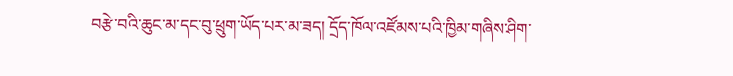བརྩེ་བའི་ཆུང་མ་དང་བུ་ཕྲུག་ཡོད་པར་མ་ཟད། དྲོད་ཁོལ་འཛོམས་པའི་ཁྱིམ་གཞིས་ཤིག་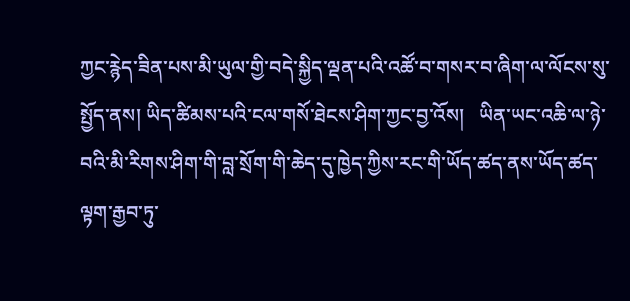ཀྱང་རྙེད་ཟིན་པས་མི་ཡུལ་གྱི་བདེ་སྐྱིད་ལྡན་པའི་འཚོ་བ་གསར་བ་ཞིག་ལ་ལོངས་སུ་སྤྱོད་ནས། ཡིད་ཚིམས་པའི་ངལ་གསོ་ཐེངས་ཤིག་ཀྱང་བྱ་འོས།   ཡིན་ཡང་འཆི་ལ་ཉེ་བའི་མི་རིགས་ཤིག་གི་བླ་སྲོག་གི་ཆེད་དུ་ཁྱེད་ཀྱིས་རང་གི་ཡོད་ཚད་ནས་ཡོད་ཚད་ལྟག་རྒྱབ་ཏུ་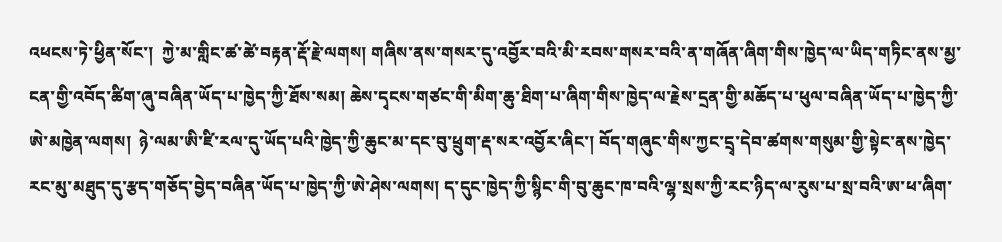འཕངས་ཏེ་ཕྱིན་སོང་།  ཀྱེ་མ་གླིང་ཚ་ཚེ་བརྟན་རྡོ་རྗེ་ལགས། གཞིས་ནས་གསར་དུ་འབྱོར་བའི་མི་རབས་གསར་བའི་ན་གཞོན་ཞིག་གིས་ཁྱེད་ལ་ཡིད་གཏིང་ནས་མྱ་ངན་གྱི་འབོད་ཚིག་ཞུ་བཞིན་ཡོད་པ་ཁྱེད་ཀྱི་ཐོས་སམ། ཆེས་དྭངས་གཙང་གི་མིག་ཆུ་ཐིག་པ་ཞིག་གིས་ཁྱེད་ལ་རྗེས་དྲན་གྱི་མཆོད་པ་ཕུལ་བཞིན་ཡོད་པ་ཁྱེད་ཀྱི་ཨེ་མཁྱེན་ལགས།  ཉེ་ལམ་ཨི་ཛི་རལ་དུ་ཡོད་པའི་ཁྱེད་ཀྱི་ཆུང་མ་དང་བུ་ཕྲུག་རྡ་སར་འབྱོར་ཞིང་། བོད་གཞུང་གིས་ཀྱང་དྲྭ་དེབ་ཚགས་གསུམ་གྱི་སྟེང་ནས་ཁྱེད་རང་མུ་མཐུད་དུ་རྩད་གཅོད་བྱེད་བཞིན་ཡོད་པ་ཁྱེད་ཀྱི་ཨེ་ཤེས་ལགས། ད་དུང་ཁྱེད་ཀྱི་སྙིང་གི་བུ་ཆུང་ཁ་བའི་ལྷ་སྲས་ཀྱི་རང་ཉིད་ལ་རུས་པ་སྲ་བའི་ཨ་ཕ་ཞིག་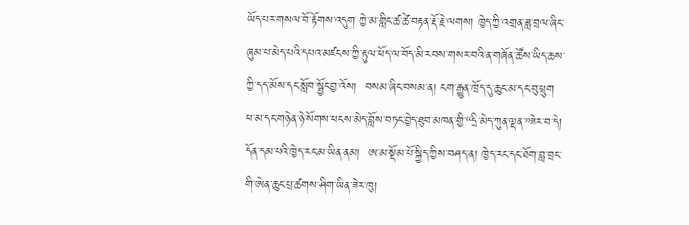ཡོད་པར་གསལ་བོ་རྟོགས་འདུག ཀྱེ་མ་གླིང་ཚ་ཚེ་བརྟན་རྡོ་རྗེ་ལགས། ཁྱེད་ཀྱི་འགྲན་ཟླ་བྲལ་ཞིང་ཞུམ་པ་མེད་པའི་དཔའ་མཛངས་ཀྱི་རྟུལ་ཕོད་ལ་བོད་མི་རབས་གསར་བའི་ན་གཞོན་ཚོས་ཡིད་ཆས་ཀྱི་དད་མོས་དང་སློབ་སྦྱོང་བྱ་འོས།  བསམ་ཞིང་བསམ་ན། ངག་རྒྱུན་ཁྲོད་དུ་ཆུང་མ་དང་བུ་ཕྲུག  ཕ་མ་དང་གཉེན་ཉེ་སོགས་ཕངས་མེད་བློས་བཏང་བྱེད་ཐུབ་མཁན་གྱི་“དྲི་མེད་ཀུན་ལྡན་”ཟེར་བ་དེ། དོན་དམ་པའི་ཁྱེད་རང་མ་ཡིན་ནམ།  ཨ་མ་སྡོམ་པོ་སྐྱིད་ཀྱིས་བཤད་ན། ཁྱེད་རང་དང་ཐོག་བླ་བྲང་གི་ཨེན་ཆུང་པྲ་ཚགས་ཤིག་ཡིན་ཟེར་ཁུ།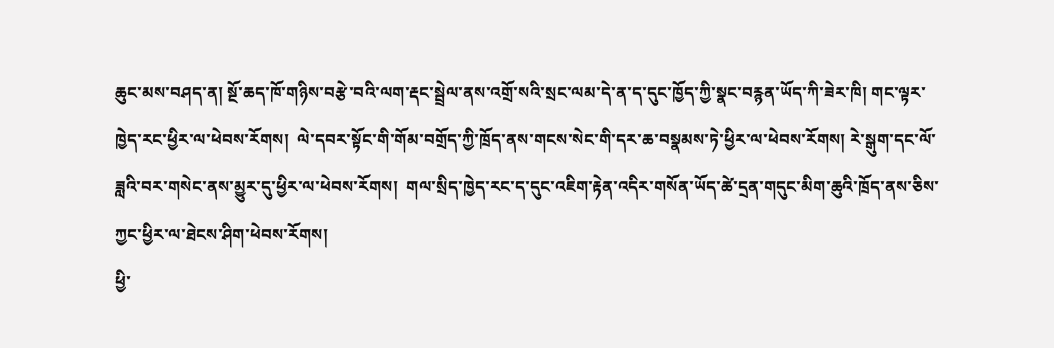ཆུང་མས་བཤད་ན། སྔོ་ཆད་ཁོ་གཉིས་བརྩེ་བའི་ལག་རྡང་སྦྲེལ་ནས་འགྲོ་སའི་སྲང་ལམ་དེ་ན་ད་དུང་ཁྱོད་ཀྱི་སྣང་བརྙན་ཡོད་ཀི་ཟེར་ཁི། གང་ལྟར་ཁྱེད་རང་ཕྱིར་ལ་ཕེབས་རོགས།  ལེ་དབར་སྟོང་གི་གོམ་བགྲོད་ཀྱི་ཁྲོད་ནས་གངས་སེང་གི་དར་ཆ་བསྣམས་ཏེ་ཕྱིར་ལ་ཕེབས་རོགས། རེ་སྒུག་དང་ལོ་ཟླའི་བར་གསེང་ནས་མྱུར་དུ་ཕྱིར་ལ་ཕེབས་རོགས།  གལ་སྲིད་ཁྱེད་རང་ད་དུང་འཇིག་རྟེན་འདིར་གསོན་ཡོད་ཚེ་དྲན་གདུང་མིག་ཆུའི་ཁྲོད་ནས་ཅིས་ཀྱང་ཕྱིར་ལ་ཐེངས་ཤིག་ཕེབས་རོགས།
ཕྱི་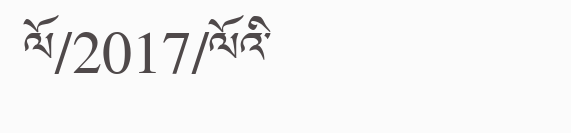ལོ/2017/ལོའི་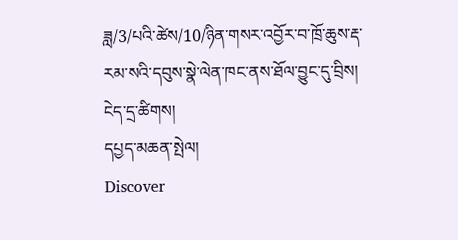ཟླ/3/པའི་ཚེས/10/ཉིན་གསར་འབྱོར་བ་ཁྲོ་ཆུས་རྡ་རམ་སའི་དབུས་སྣེ་ལེན་ཁང་ནས་ཐོལ་བྱུང་དུ་བྲིས།
ངེད་དྲ་ཚིགས།
དཔྱད་མཆན་སྤེལ།
Discover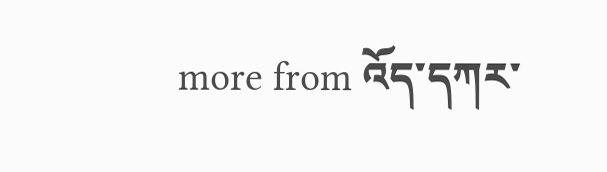more from འོད་དཀར་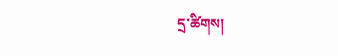དྲ་ཚིགས།